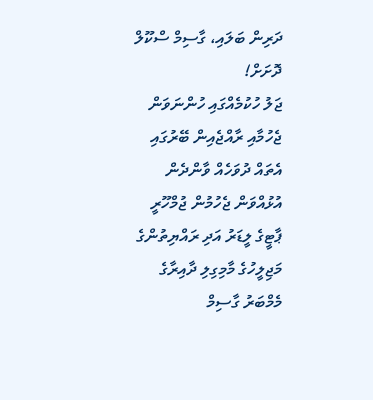ދަރިން ބަލައި، ގާސިމް ސްކޫލް ދޮށަށް!
ޖަލު ހުކުމެއްގައި ހުންނަވަން ޖެހުމާއި ރާއްޖެއިން ބޭރުގައި އެތައް ދުވަހެއް ވާންދެން އުޅުއްވަން ޖެހުމުން ޖުމްހޫރީ ޕާޓީގެ ލީޑަރު އަދި ރައްޔިތުންގެ މަޖިލީހުގެ މާމިގިލި ދާއިރާގެ މެމްބަރު ގާސިމް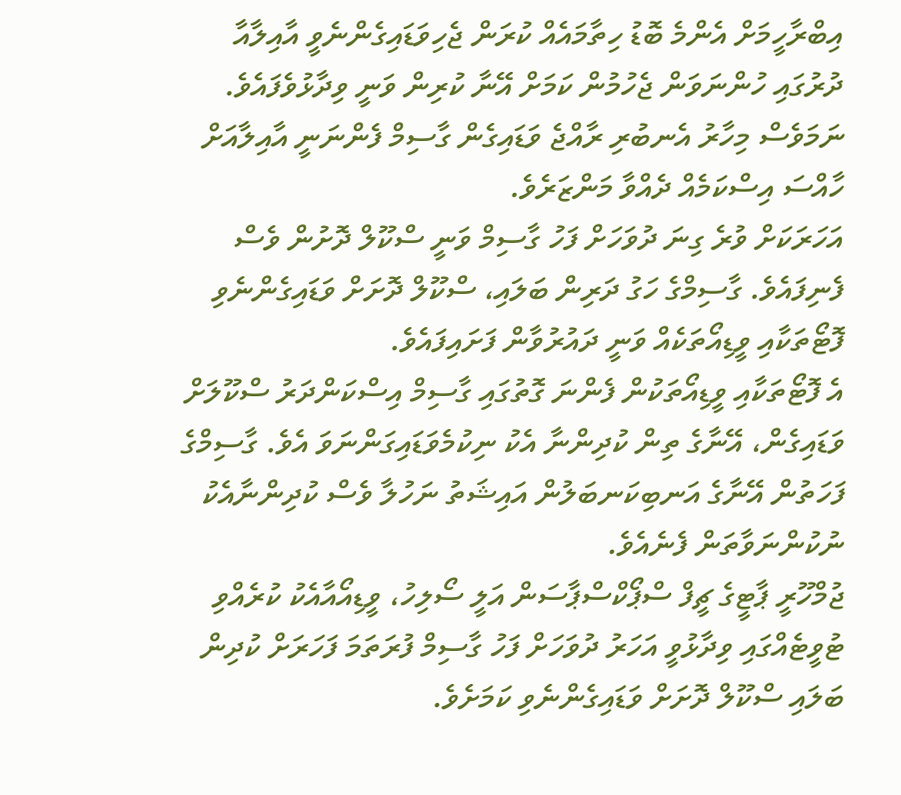އިބްރާހީމަށް އެންމެ ބޮޑު ހިތާމައެއް ކުރަން ޖެހިވަޑައިގެންނެވީ އާއިލާއާ ދުރުގައި ހުންނަވަން ޖެހުމުން ކަމަށް އޭނާ ކުރިން ވަނީ ވިދާޅުވެފައެވެ. ނަމަވެސް މިހާރު އެނބުރި ރާއްޖެ ވަޑައިގެން ގާސިމް ފެންނަނީ އާއިލާއަށް ހާއްސަ އިސްކަމެއް ދެއްވާ މަންޒަރެވެ.
އަހަރަކަށް ވުރެ ގިނަ ދުވަހަށް ފަހު ގާސިމް ވަނީ ސްކޫލް ދޮށުން ވެސް ފެނިފައެވެ. ގާސިމްގެ ހަގު ދަރިން ބަލައި، ސްކޫލް ދޮށަށް ވަޑައިގެންނެވި ފޮޓޯތަކާއި ވީޑިއޯތަކެއް ވަނީ ދައުރުވާން ފަށައިފައެވެ.
އެ ފޮޓޯތަކާއި ވީޑިއޯތަކުން ފެންނަ ގޮތުގައި ގާސިމް އިސްކަންދަރު ސްކޫލަށް ވަޑައިގެން، އޭނާގެ ތިން ކުދިންނާ އެކު ނިކުމެވަޑައިގަންނަވަ އެވެ. ގާސިމްގެ ފަހަތުން އޭނާގެ އަނބިކަނބަލުން އައިޝަތު ނަހުލާ ވެސް ކުދިންނާއެކު ނުކުންނަވާތަން ފެނެއެވެ.
ޖުމްހޫރީ ޕާޓީގެ ޗީފް ސްޕޯކްސްޕާސަން އަލީ ސޯލިހު، ވީޑިއޯއާއެކު ކުރެއްވި ޓުވީޓެއްގައި ވިދާޅުވީ އަހަރު ދުވަހަށް ފަހު ގާސިމް ފުރަތަމަ ފަހަރަށް ކުދިން ބަލައި ސްކޫލް ދޮށަށް ވަޑައިގެންނެވި ކަމަށެވެ.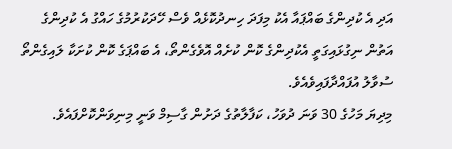އަދި އެ ކުދިންގެ ބައްޕައާ އެކު މިފަދަ ހިނދުކޮޅެއް ވެސް ހޭދަކުރުމުގެ ހައްގު އެ ކުދިންގެ އަތުން ނިގުޅައިގަތީ އެކުދިންގެ ކޮން ކުށެއް އޮވެގެންތޯ، އެ ބައްޕަގެ ކޮން ކުށަކާ ލައިގެންތޯ ސުވާލު އުފައްދާފައިވެއެވެ.
މިދިޔަ މަހުގެ 30 ވަނަ ދުވަހު، ކަފާލާތުގެ ދަށުން ގާސިމް ވަނީ މިނިވަންކޮށްފައެވެ.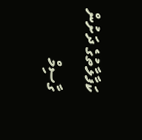ކަފާލާތުގެ ދަށުން ގާސިމް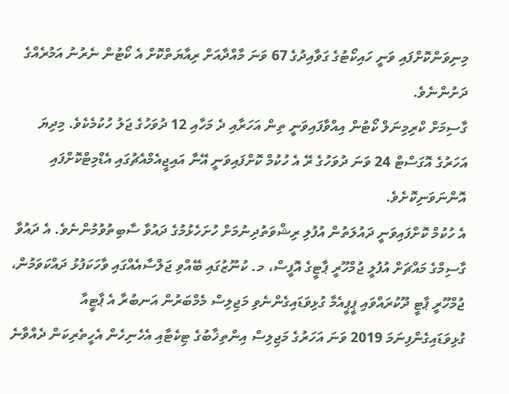މިނިވަންކޮށްފައި ވަނީ ހައިކޯޓުގެ ގަވާއިދުގެ 67 ވަނަ މާއްދާއަށް ރިއާޔަތްކޮށް އެ ކޯޓުން ނެރުނު އަމުރެއްގެ ދަށުންނެވެ.
ގާސިމަށް ކްރިމިނަލް ކޯޓުން އިއްވާފައިވަނީ ތިން އަހަރާއި ދެ މަހާއި 12 ދުވަހުގެ ޖަލު ހުކުމެކެވެ. މިދިޔަ އަހަރުގެ އޮގަސްޓް 24 ވަނަ ދުވަހުގެ ރޭ އެ ހުކުމް ކޮށްފައިވަނީ އޭނާ އައިޖީއެމްއެޗުގައި އެޑްމިޓްކޮށްފައި އޮންނަވަނިކޮށެވެ.
އެ ހުކުމް ކޮށްފައިވަނީ ދައުލަތުން އުފުލި ރިޝްވަތުދިނުމަށް ހުށަހެޅުމުގެ ދައުވާ ސާބިތުވުމުންނެވެ. އެ ދައުވާ ގާސިމްގެ މައްޗަށް އުފުލީ ޖުމްހޫރީ ޕާޓީގެ އޮފީސް، މ. ކުނޫޒުގައި ބޭއްވި ޖަލްސާއެއްގައި ވާހަކަފުޅު ދައްކަވަމުން، ޖުމްހޫރީ ޕާޓީ ދޫކުރައްވައި ޕީޕީއެމާ ގުޅިވަޑައިގެންނެވި މަޖިލިސް މެމްބަރުން އަނބުރާ އެ ޕާޓީއާ ގުޅިވަޑައިގެންފިނަމަ 2019 ވަނަ އަހަރުގެ މަޖިލިސް އިންތިޚާބުގެ ޓިކެޓާއި އެހެނިހެން އެހީތެރިކަން ދެއްވާނެ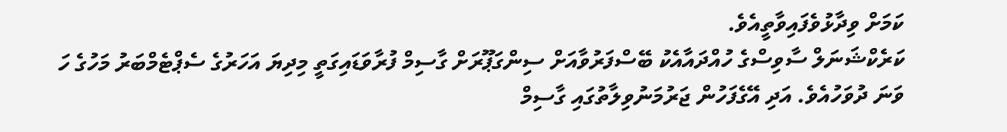ކަމަށް ވިދާޅުވެފައިވާތީއެވެ.
ކަރެކްޝަނަލް ސާވިސްގެ ހުއްދައާއެކު ބޭސްފަރުވާއަށް ސިންގަޕޫރަށް ގާސިމް ފުރާވަޑައިގަތީ މިދިޔަ އަހަރުގެ ސެޕްޓެމްބަރު މަހުގެ ހަ ވަނަ ދުވަހުއެވެ. އަދި އޭގެފަހުން ޖަރުމަނުވިލާތުގައި ގާސިމް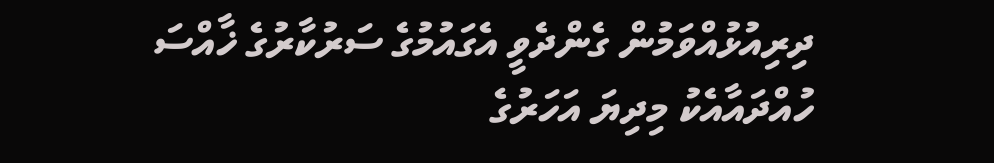ދިރިއުޅުއްވަމުން ގެންދެވީ އެގައުމުގެ ސަރުކާރުގެ ޚާއްސަ ހުއްދައާއެކު މިދިޔަ އަހަރުގެ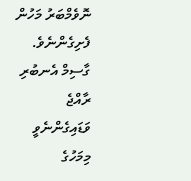ނޮވެމްބަރު މަހުން ފެށިގެންނެވެ. ގާސިމް އެނބުރި ރާއްޖެ ވަޑައިގެންނެވީ މިމަހުގެ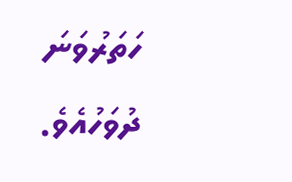ހަތަރުވަނަ ދުވަހުއެވެ.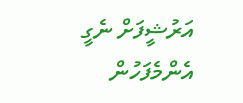އަރުޝީފަށް ނެގީ
އެންމެފަހުން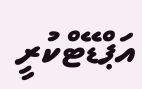އަޕްޑޭޓްކުރީ